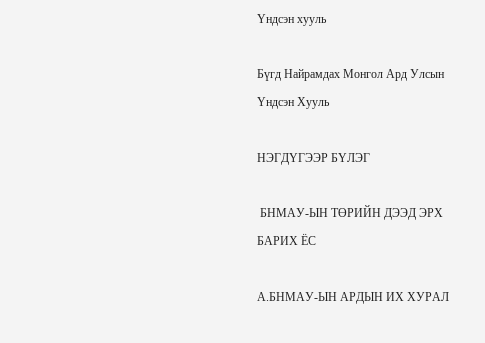Үндсэн хууль

Бүгд Найрамдах Монгол Ард Улсын Үндсэн Хууль

НЭГДҮГЭЭР БҮЛЭГ

 БНМАУ-ЫН ТӨРИЙН ДЭЭД ЭРХ БАРИХ ЁС

А.БНМАУ-ЫН АРДЫН ИХ ХУРАЛ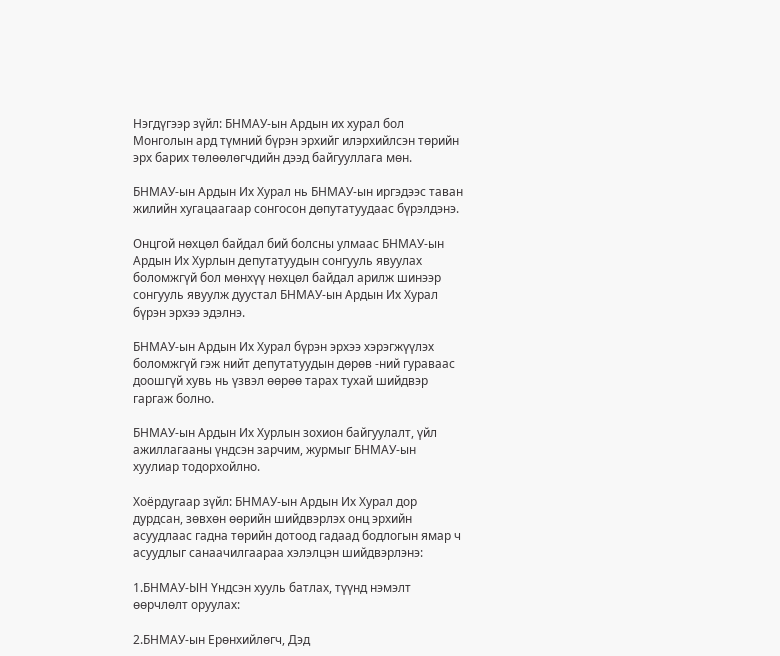Нэгдүгээр зүйл: БНМАУ-ын Ардын их хурал бол Монголын ард түмний бүрэн эрхийг илэрхийлсэн төрийн эрх барих төлөөлөгчдийн дээд байгууллага мөн.

БНМАУ-ын Ардын Их Хурал нь БНМАУ-ын иргэдээс таван жилийн хугацаагаар сонгосон дөпутатуудаас бүрэлдэнэ.

Онцгой нөхцөл байдал бий болсны улмаас БНМАУ-ын Ардын Их Хурлын депутатуудын сонгууль явуулах боломжгүй бол мөнхүү нөхцөл байдал арилж шинээр сонгууль явуулж дуустал БНМАУ-ын Ардын Их Хурал бүрэн эрхээ эдэлнэ.

БНМАУ-ын Ардын Их Хурал бүрэн эрхээ хэрэгжүүлэх боломжгүй гэж нийт депутатуудын дөрөв -ний гураваас доошгүй хувь нь үзвэл өөрөө тарах тухай шийдвэр гаргаж болно.

БНМАУ-ын Ардын Их Хурлын зохион байгуулалт, үйл ажиллагааны үндсэн зарчим, журмыг БНМАУ-ын хуулиар тодорхойлно.

Хоёрдугаар зүйл: БНМАУ-ын Ардын Их Хурал дор дурдсан, зөвхөн өөрийн шийдвэрлэх онц эрхийн асуудлаас гадна төрийн дотоод гадаад бодлогын ямар ч асуудлыг санаачилгаараа хэлэлцэн шийдвэрлэнэ:

1.БНМАУ-ЫН Үндсэн хууль батлах, түүнд нэмэлт өөрчлөлт оруулах:

2.БНМАУ-ын Ерөнхийлөгч, Дэд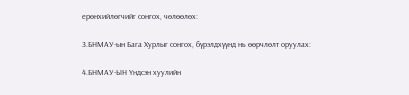ерөнхийлөгчийг сонгох, чөлөөлөх:

З.БНМАУ-ын Бага Хурлыг сонгох, бүрэлдхүүнд нь өөрчлөлт оруулах:

4.БНМАУ-ЫН Үндсэн хуулийн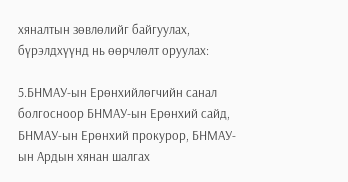хяналтын зөвлөлийг байгуулах, бүрэлдхүүнд нь өөрчлөлт оруулах:

5.БНМАУ-ын Ерөнхийлөгчийн санал болгосноор БНМАУ-ын Ерөнхий сайд, БНМАУ-ын Ерөнхий прокурор, БНМАУ-ын Ардын хянан шалгах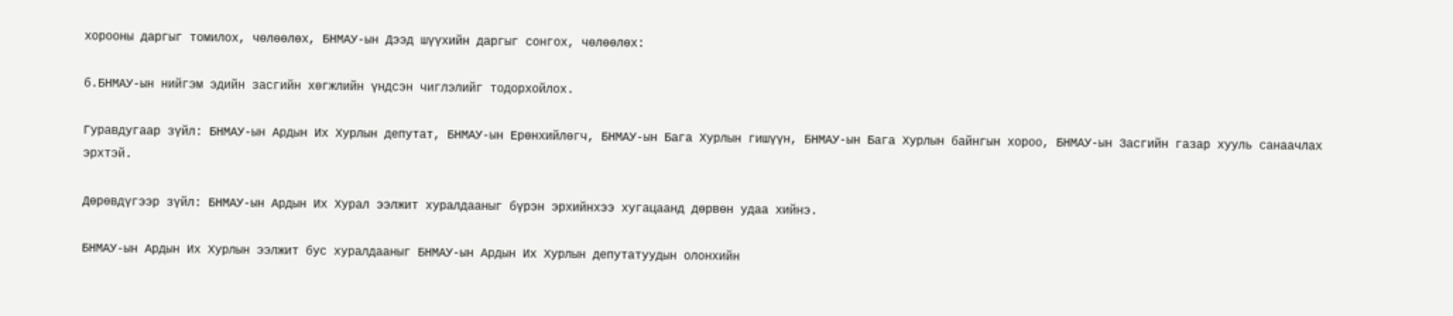хорооны даргыг томилох, чөлөөлөх, БНМАУ-ын Дээд шүүхийн даргыг сонгох, чөлөөлөх:

б.БНМАУ-ын нийгэм эдийн засгийн хөгжлийн үндсэн чиглэлийг тодорхойлох.

Гуравдугаар зүйл: БНМАУ-ын Ардын Их Хурлын депутат, БНМАУ-ын Ерөнхийлөгч, БНМАУ-ын Бага Хурлын гишүүн, БНМАУ-ын Бага Хурлын байнгын хороо, БНМАУ-ын Засгийн газар хууль санаачлах эрхтэй.

Дөрөвдүгээр зүйл: БНМАУ-ын Ардын Их Хурал ээлжит хуралдааныг бүрэн эрхийнхээ хугацаанд дөрвөн удаа хийнэ.

БНМАУ-ын Ардын Их Хурлын ээлжит бус хуралдааныг БНМАУ-ын Ардын Их Хурлын депутатуудын олонхийн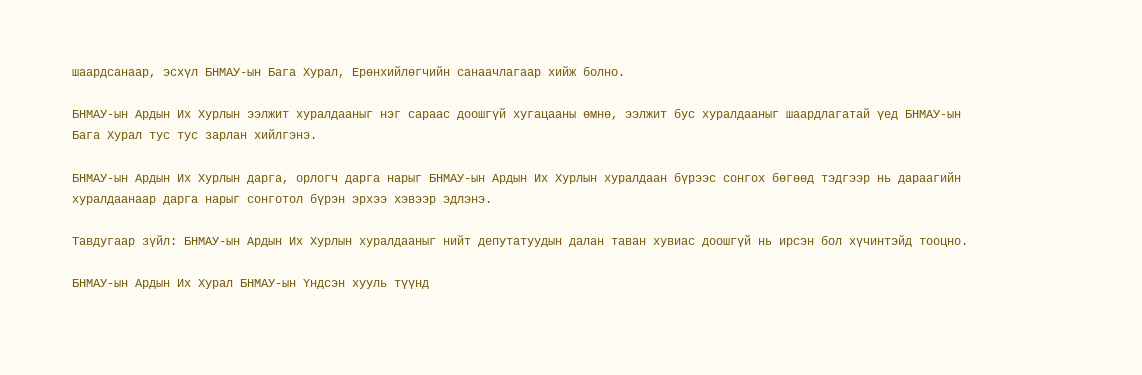шаардсанаар, эсхүл БНМАУ-ын Бага Хурал, Ерөнхийлөгчийн санаачлагаар хийж болно.

БНМАУ-ын Ардын Их Хурлын ээлжит хуралдааныг нэг сараас доошгүй хугацааны өмнө, ээлжит бус хуралдааныг шаардлагатай үед БНМАУ-ын Бага Хурал тус тус зарлан хийлгэнэ.

БНМАУ-ын Ардын Их Хурлын дарга, орлогч дарга нарыг БНМАУ-ын Ардын Их Хурлын хуралдаан бүрээс сонгох бөгөөд тэдгээр нь дараагийн хуралдаанаар дарга нарыг сонготол бүрэн эрхээ хэвээр эдлэнэ.

Тавдугаар зүйл: БНМАУ-ын Ардын Их Хурлын хуралдааныг нийт депутатуудын далан таван хувиас доошгүй нь ирсэн бол хүчинтэйд тооцно.

БНМАУ-ын Ардын Их Хурал БНМАУ-ын Үндсэн хууль түүнд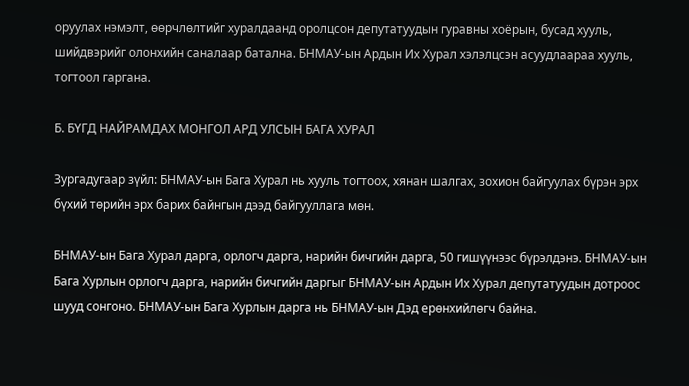оруулах нэмэлт, өөрчлөлтийг хуралдаанд оролцсон депутатуудын гуравны хоёрын, бусад хууль, шийдвэрийг олонхийн саналаар батална. БНМАУ-ын Ардын Их Хурал хэлэлцсэн асуудлаараа хууль, тогтоол гаргана.

Б. БҮГД НАЙРАМДАХ МОНГОЛ АРД УЛСЫН БАГА ХУРАЛ

Зургадугаар зүйл: БНМАУ-ын Бага Хурал нь хууль тогтоох, хянан шалгах, зохион байгуулах бүрэн эрх бүхий төрийн эрх барих байнгын дээд байгууллага мөн.

БНМАУ-ын Бага Хурал дарга, орлогч дарга, нарийн бичгийн дарга, 50 гишүүнээс бүрэлдэнэ. БНМАУ-ын Бага Хурлын орлогч дарга, нарийн бичгийн даргыг БНМАУ-ын Ардын Их Хурал депутатуудын дотроос шууд сонгоно. БНМАУ-ын Бага Хурлын дарга нь БНМАУ-ын Дэд ерөнхийлөгч байна.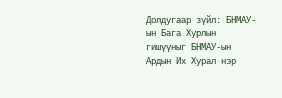Долдугаар зүйл: БНМАУ-ын Бага Хурлын гишүүныг БНМАУ-ын Ардын Их Хурал нэр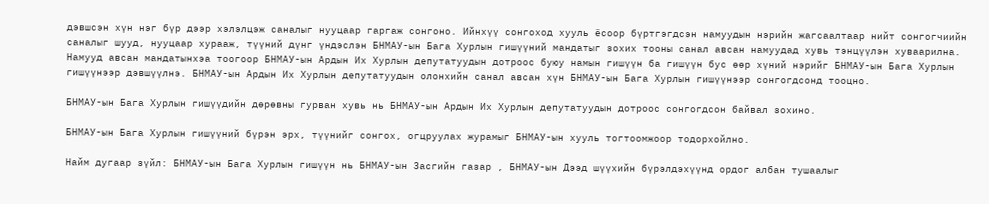дэвшсэн хүн нэг бүр дээр хэлэлцэж саналыг нууцаар гаргаж сонгоно. Ийнхүү сонгоход хууль ёсоор бүртгэгдсэн намуудын нэрийн жагсаалтаар нийт сонгогчиийн саналыг шууд, нууцаар хурааж, түүний дүнг үндэслэн БНМАУ-ын Бага Хурлын гишүүний мандатыг зохих тооны санал авсан намуудад хувь тэнцүүлэн хуваарилна. Намууд авсан мандатынхэа тоогоор БНМАУ-ын Ардын Их Хурлын депутатуудын дотроос буюу намын гишүүн ба гишүүн бус өөр хүний нэрийг БНМАУ-ын Бага Хурлын гишүүнээр дэвшүүлнэ. БНМАУ-ын Ардын Их Хурлын депутатуудын олонхийн санал авсан хүн БНМАУ-ын Бага Хурлын гишүүнээр сонгогдсонд тооцно.

БНМАУ-ын Бага Хурлын гишүүдийн дөрөвны гурван хувь нь БНМАУ-ын Ардын Их Хурлын депутатуудын дотроос сонгогдсон байвал зохино.

БНМАУ-ын Бага Хурлын гишүүний бүрэн эрх, түүнийг сонгох, огцруулах журамыг БНМАУ-ын хууль тогтоомжоор тодорхойлно.

Найм дугаар зүйл: БНМАУ-ын Бага Хурлын гишүүн нь БНМАУ-ын Засгийн газар , БНМАУ-ын Дээд шүүхийн бүрэлдэхүүнд ордог албан тушаалыг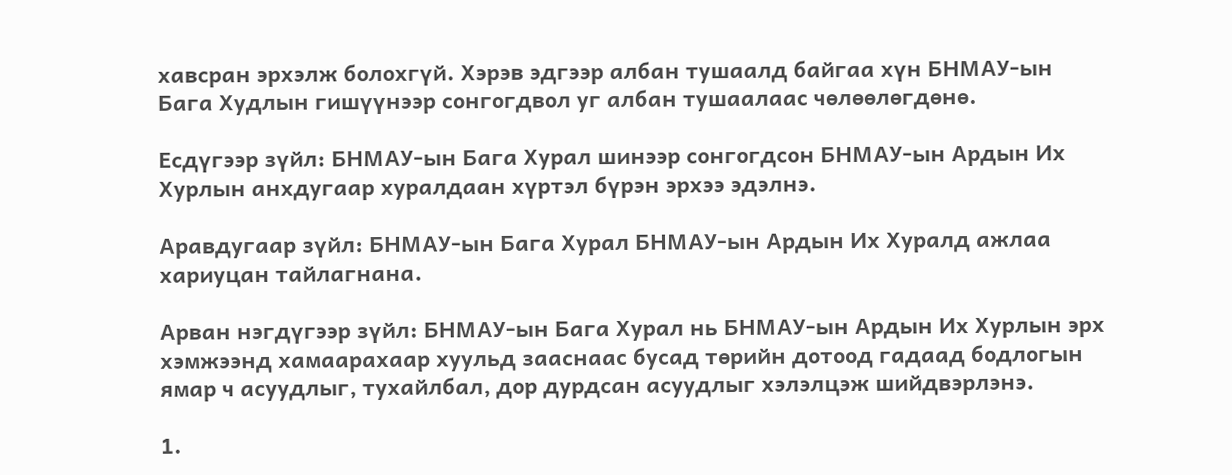хавсран эрхэлж болохгүй. Хэрэв эдгээр албан тушаалд байгаа хүн БНМАУ-ын Бага Худлын гишүүнээр сонгогдвол уг албан тушаалаас чөлөөлөгдөнө.

Есдүгээр зүйл: БНМАУ-ын Бага Хурал шинээр сонгогдсон БНМАУ-ын Ардын Их Хурлын анхдугаар хуралдаан хүртэл бүрэн эрхээ эдэлнэ.

Аравдугаар зүйл: БНМАУ-ын Бага Хурал БНМАУ-ын Ардын Их Хуралд ажлаа хариуцан тайлагнана.

Арван нэгдүгээр зүйл: БНМАУ-ын Бага Хурал нь БНМАУ-ын Ардын Их Хурлын эрх хэмжээнд хамаарахаар хуульд зааснаас бусад төрийн дотоод гадаад бодлогын ямар ч асуудлыг, тухайлбал, дор дурдсан асуудлыг хэлэлцэж шийдвэрлэнэ.

1.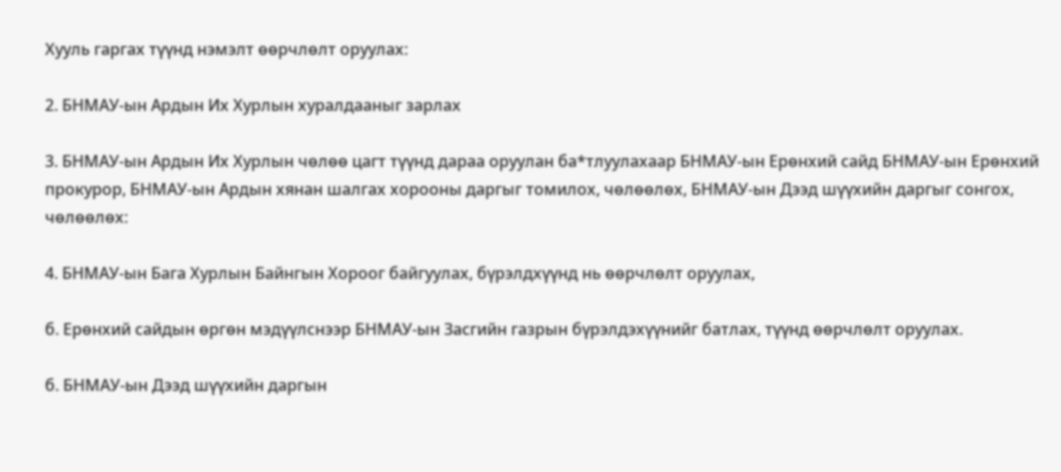Хууль гаргах түүнд нэмэлт өөрчлөлт оруулах:

2. БНМАУ-ын Ардын Их Хурлын хуралдааныг зарлах

3. БНМАУ-ын Ардын Их Хурлын чөлөө цагт түүнд дараа оруулан ба*тлуулахаар БНМАУ-ын Ерөнхий сайд БНМАУ-ын Ерөнхий прокурор, БНМАУ-ын Ардын хянан шалгах хорооны даргыг томилох, чөлөөлөх, БНМАУ-ын Дээд шүүхийн даргыг сонгох, чөлөөлөх:

4. БНМАУ-ын Бага Хурлын Байнгын Хороог байгуулах, бүрэлдхүүнд нь өөрчлөлт оруулах,

б. Ерөнхий сайдын өргөн мэдүүлснээр БНМАУ-ын Засгийн газрын бүрэлдэхүүнийг батлах, түүнд өөрчлөлт оруулах.

б. БНМАУ-ын Дээд шүүхийн даргын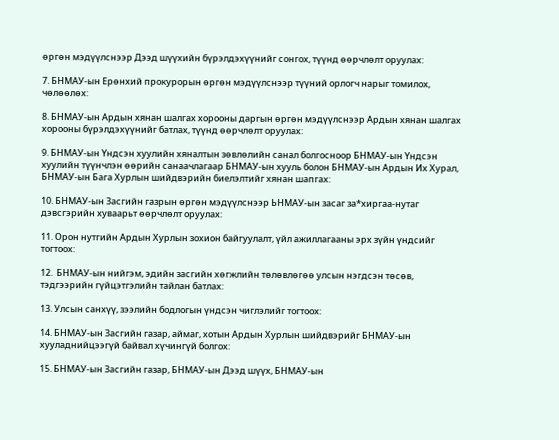өргөн мэдүүлснээр Дээд шүүхийн бүрэлдэхүүнийг сонгох, түүнд өөрчлөлт оруулах:

7. БНМАУ-ын Ерөнхий прокурорын өргөн мэдүүлснээр түүний орлогч нарыг томилох, чөлөөлөх:

8. БНМАУ-ын Ардын хянан шалгах хорооны даргын өргөн мэдүүлснээр Ардын хянан шалгах хорооны бүрэлдэхүүнийг батлах, түүнд өөрчлөлт оруулах:

9. БНМАУ-ын Үндсэн хуулийн хяналтын зөвлөлийн санал болгосноор БНМАУ-ын Үндсэн хуулийн түүнчлэн өөрийн санаачлагаар БНМАУ-ын хууль болон БНМАУ-ын Ардын Их Хурал, БНМАУ-ын Бага Хурлын шийдвэрийн биелэлтийг хянан шапгах:

10. БНМАУ-ын Засгийн газрын өргөн мэдүүлснээр ЬНМАУ-ын засаг за*хиргаа-нутаг дэвсгэрийн хуваарьт өөрчлөлт оруулах:

11. Орон нутгийн Ардын Хурлын зохион байгуулалт, үйл ажиллагааны эрх зүйн үндсийг тогтоох:

12.  БНМАУ-ын нийгэм, эдийн засгийн хөгжлийн төлөвлөгөө улсын нэгдсэн төсөв, тэдгээрийн гүйцэтгэлийн тайлан батлах:

13. Улсын санхүү, зээлийн бодлогын үндсэн чиглэлийг тогтоох:

14. БНМАУ-ын Засгийн газар, аймаг, хотын Ардын Хурлын шийдвэрийг БНМАУ-ын хууладнийцээгүй байвал хүчингүй болгох:

15. БНМАУ-ын Засгийн газар, БНМАУ-ын Дээд шүүх, БНМАУ-ын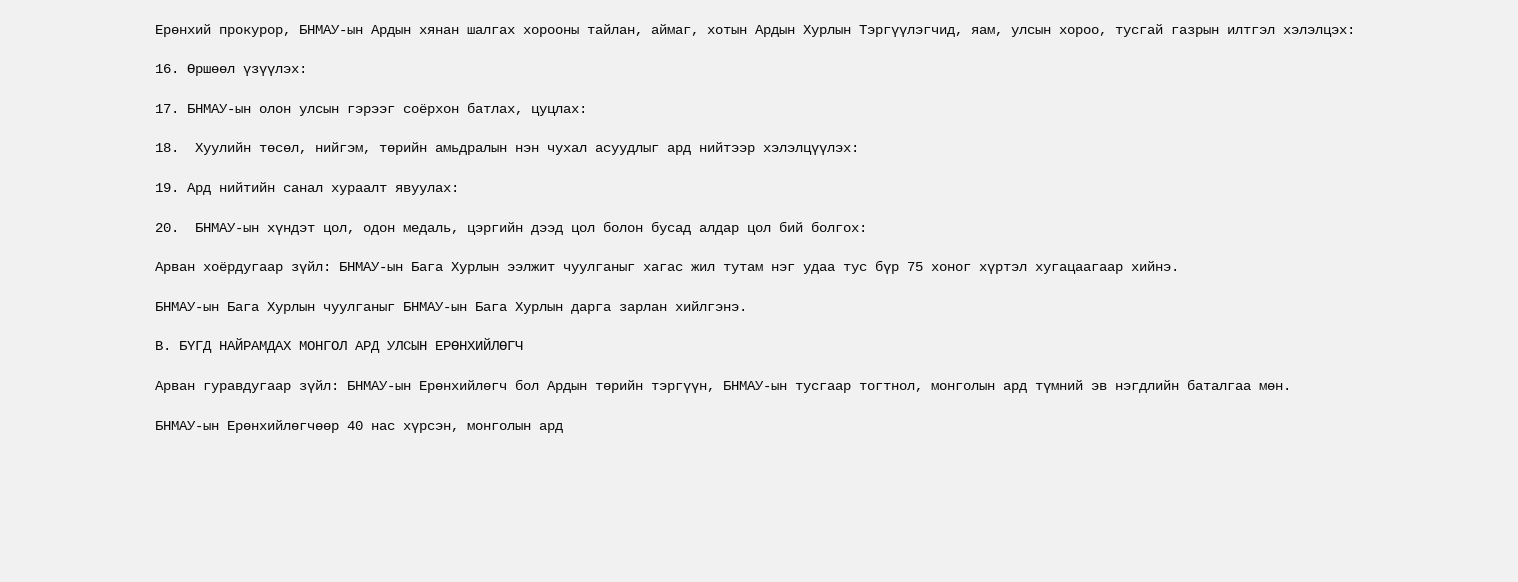Ерөнхий прокурор, БНМАУ-ын Ардын хянан шалгах хорооны тайлан, аймаг, хотын Ардын Хурлын Тэргүүлэгчид, яам, улсын хороо, тусгай газрын илтгэл хэлэлцэх:

16. Өршөөл үзүүлэх:

17. БНМАУ-ын олон улсын гэрээг соёрхон батлах, цуцлах:

18.  Хуулийн төсөл, нийгэм, төрийн амьдралын нэн чухал асуудлыг ард нийтээр хэлэлцүүлэх:

19. Ард нийтийн санал хураалт явуулах:

20.  БНМАУ-ын хүндэт цол, одон медаль, цэргийн дээд цол болон бусад алдар цол бий болгох:

Арван хоёрдугаар зүйл: БНМАУ-ын Бага Хурлын ээлжит чуулганыг хагас жил тутам нэг удаа тус бүр 75 хоног хүртэл хугацаагаар хийнэ.

БНМАУ-ын Бага Хурлын чуулганыг БНМАУ-ын Бага Хурлын дарга зарлан хийлгэнэ.

В. БҮГД НАЙРАМДАХ МОНГОЛ АРД УЛСЫН ЕРӨНХИЙЛӨГЧ

Арван гуравдугаар зүйл: БНМАУ-ын Ерөнхийлөгч бол Ардын төрийн тэргүүн, БНМАУ-ын тусгаар тогтнол, монголын ард түмний эв нэгдлийн баталгаа мөн.

БНМАУ-ын Ерөнхийлөгчөөр 40 нас хүрсэн, монголын ард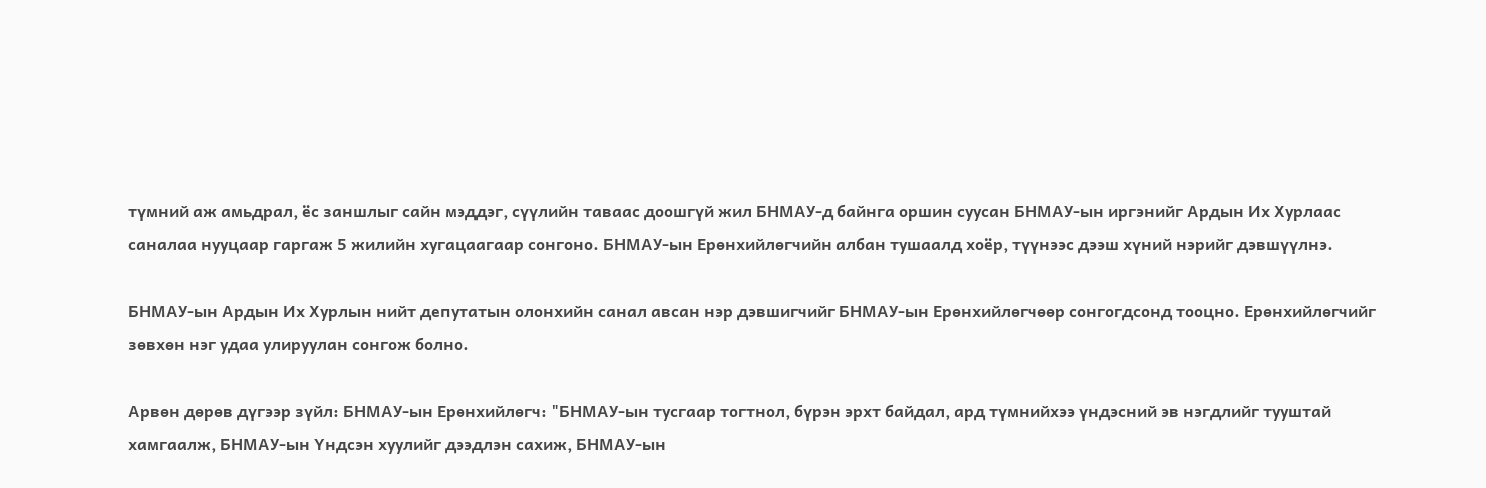түмний аж амьдрал, ёс заншлыг сайн мэддэг, сүүлийн таваас доошгүй жил БНМАУ-д байнга оршин суусан БНМАУ-ын иргэнийг Ардын Их Хурлаас саналаа нууцаар гаргаж 5 жилийн хугацаагаар сонгоно. БНМАУ-ын Ерөнхийлөгчийн албан тушаалд хоёр, түүнээс дээш хүний нэрийг дэвшүүлнэ.

БНМАУ-ын Ардын Их Хурлын нийт депутатын олонхийн санал авсан нэр дэвшигчийг БНМАУ-ын Ерөнхийлөгчөөр сонгогдсонд тооцно. Ерөнхийлөгчийг зөвхөн нэг удаа улируулан сонгож болно.

Арвөн дөрөв дүгээр зүйл: БНМАУ-ын Ерөнхийлөгч: "БНМАУ-ын тусгаар тогтнол, бүрэн эрхт байдал, ард түмнийхээ үндэсний эв нэгдлийг тууштай хамгаалж, БНМАУ-ын Үндсэн хуулийг дээдлэн сахиж, БНМАУ-ын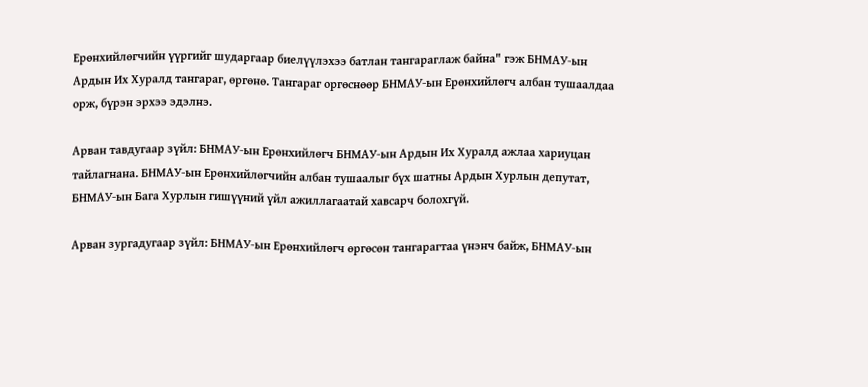Ерөнхийлөгчийн үүргийг шударгаар биелүүлэхээ батлан тангараглаж байна" гэж БНМАУ-ын Ардын Их Хуралд тангараг, өргөнө. Тангараг оргөснөөр БНМАУ-ын Ерөнхийлөгч албан тушаалдаа орж, бүрэн эрхээ эдэлнэ.

Арван тавдугаар зүйл: БНМАУ-ын Ерөнхийлөгч БНМАУ-ын Ардын Их Хуралд ажлаа хариуцан тайлагнана. БНМАУ-ын Ерөнхийлөгчийн албан тушаалыг бүх шатны Ардын Хурлын депутат, БНМАУ-ын Бага Хурлын гишүүний үйл ажиллагаатай хавсарч болохгүй.

Арван зургадугаар зүйл: БНМАУ-ын Ерөнхийлөгч өргөсөн тангарагтаа үнэнч байж, БНМАУ-ын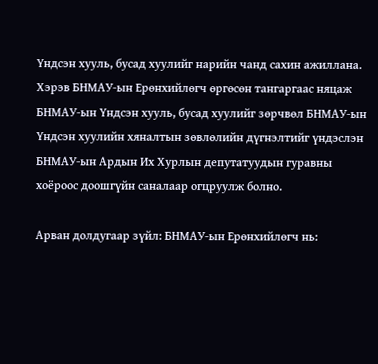Үндсэн хууль, бусад хуулийг нарийн чанд сахин ажиллана. Хэрэв БНМАУ-ын Ерөнхийлөгч өргөсөн тангаргаас няцаж БНМАУ-ын Үндсэн хууль, бусад хуулийг зөрчвөл БНМАУ-ын Үндсэн хуулийн хяналтын зөвлөлийн дүгнэлтийг үндэслэн БНМАУ-ын Ардын Их Хурлын депутатуудын гуравны хоёроос доошгүйн саналаар огцруулж болно.

Арван долдугаар зүйл: БНМАУ-ын Ерөнхийлөгч нь: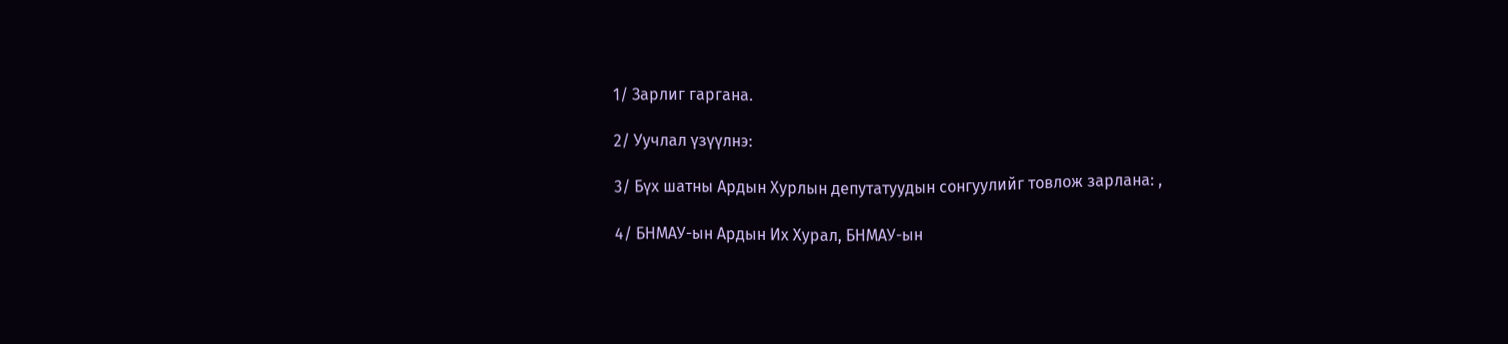1/ Зарлиг гаргана.

2/ Уучлал үзүүлнэ:

3/ Бүх шатны Ардын Хурлын депутатуудын сонгуулийг товлож зарлана: ,

4/ БНМАУ-ын Ардын Их Хурал, БНМАУ-ын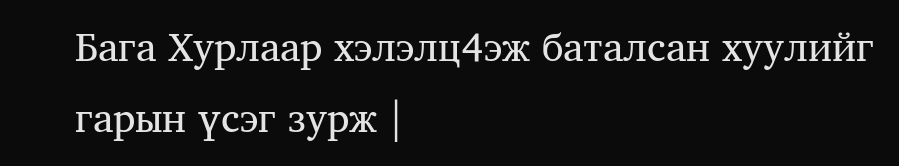Бага Хурлаар хэлэлц4эж баталсан хуулийг гарын үсэг зурж |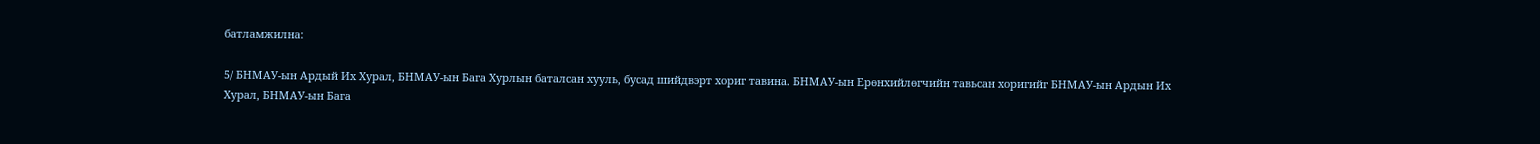батламжилна:

5/ БНМАУ-ын Ардый Их Хурал, БНМАУ-ын Бага Хурлын баталсан хууль, бусад шийдвэрт хориг тавина. БНМАУ-ын Ерөнхийлөгчийн тавьсан хоригийг БНМАУ-ын Ардын Их Хурал, БНМАУ-ын Бага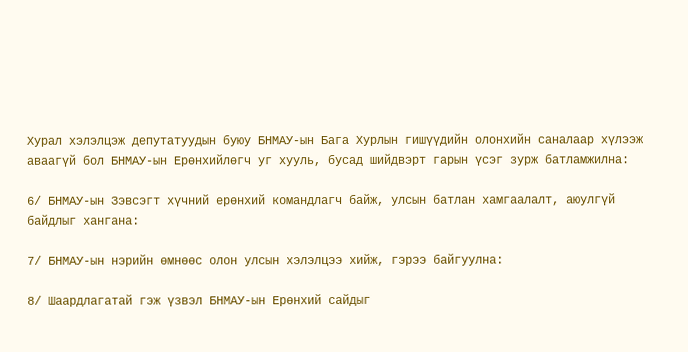Хурал хэлэлцэж депутатуудын буюу БНМАУ-ын Бага Хурлын гишүүдийн олонхийн саналаар хүлээж аваагүй бол БНМАУ-ын Ерөнхийлөгч уг хууль, бусад шийдвэрт гарын үсэг зурж батламжилна:

6/ БНМАУ-ын Зэвсэгт хүчний ерөнхий командлагч байж, улсын батлан хамгаалалт, аюулгүй  байдлыг хангана:

7/ БНМАУ-ын нэрийн өмнөөс олон улсын хэлэлцээ хийж, гэрээ байгуулна:

8/ Шаардлагатай гэж үзвэл БНМАУ-ын Ерөнхий сайдыг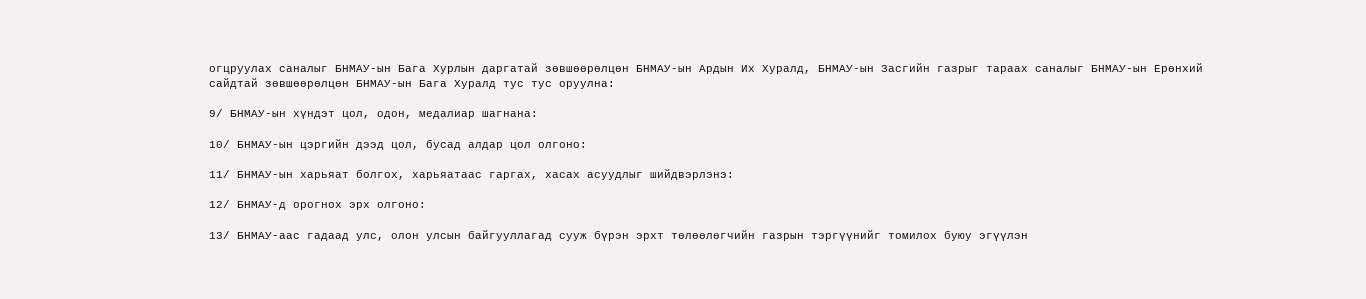огцруулах саналыг БНМАУ-ын Бага Хурлын даргатай зөвшөөрөлцөн БНМАУ-ын Ардын Их Хуралд, БНМАУ-ын Засгийн газрыг тараах саналыг БНМАУ-ын Ерөнхий сайдтай зөвшөөрөлцөн БНМАУ-ын Бага Хуралд тус тус оруулна:

9/ БНМАУ-ын хүндэт цол, одон, медалиар шагнана:

10/ БНМАУ-ын цэргийн дээд цол, бусад алдар цол олгоно:

11/ БНМАУ-ын харьяат болгох, харьяатаас гаргах, хасах асуудлыг шийдвэрлэнэ:

12/ БНМАУ-д орогнох эрх олгоно:

13/ БНМАУ-аас гадаад улс, олон улсын байгууллагад сууж бүрэн эрхт төлөөлөгчийн газрын тэргүүнийг томилох буюу эгүүлэн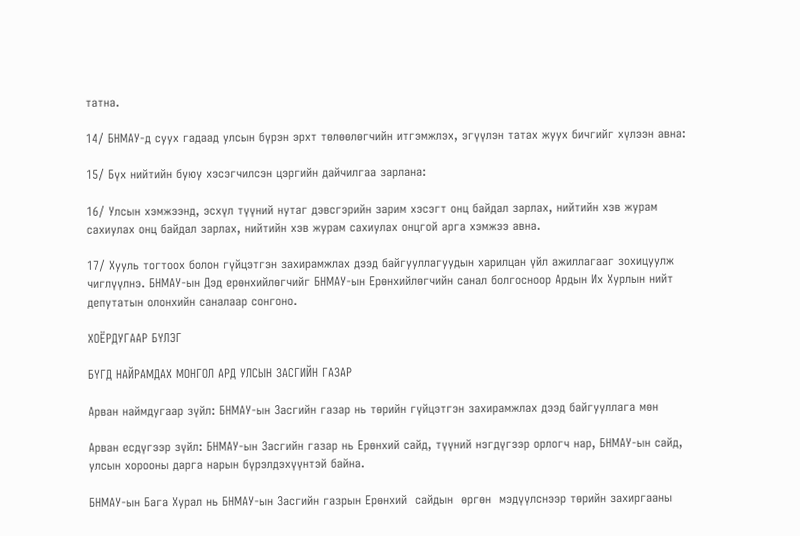татна.

14/ БНМАУ-д суух гадаад улсын бүрэн эрхт төлөөлөгчийн итгэмжлэх, эгүүлэн татах жуух бичгийг хүлээн авна:

15/ Бүх нийтийн буюу хэсэгчилсэн цэргийн дайчилгаа зарлана:

16/ Улсын хэмжээнд, эсхүл түүний нутаг дэвсгэрийн зарим хэсэгт онц байдал зарлах, нийтийн хэв журам сахиулах онц байдал зарлах, нийтийн хэв журам сахиулах онцгой арга хэмжээ авна.

17/ Хууль тогтоох болон гүйцэтгэн захирамжлах дээд байгууллагуудын харилцан үйл ажиллагааг зохицуулж чиглүүлнэ. БНМАУ-ын Дэд ерөнхийлөгчийг БНМАУ-ын Ерөнхийлөгчийн санал болгосноор Ардын Их Хурлын нийт депутатын олонхийн саналаар сонгоно.

ХОЁРДУГААР БҮЛЭГ

БҮГД НАЙРАМДАХ МОНГОЛ АРД УЛСЫН ЗАСГИЙН ГАЗАР

Арван наймдугаар зүйл: БНМАУ-ын Засгийн газар нь төрийн гүйцэтгэн захирамжлах дээд байгууллага мөн

Арван есдүгээр зүйл: БНМАУ-ын Засгийн газар нь Ерөнхий сайд, түүний нэгдүгээр орлогч нар, БНМАУ-ын сайд, улсын хорооны дарга нарын бүрэлдэхүүнтэй байна.

БНМАУ-ын Бага Хурал нь БНМАУ-ын Засгийн газрын Ерөнхий  сайдын  өргөн  мэдүүлснээр төрийн захиргааны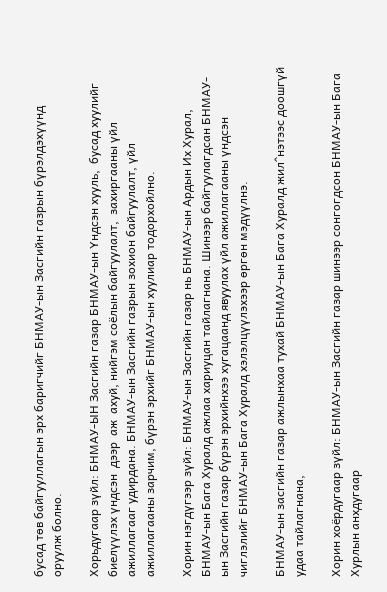бусад төв байгууллагын эрх баригчийг БНМАУ-ын Засгийн газрын бүрэлдэхүүнд оруулж болно.

Хорьдугаар зүйл: БНМАУ-ЫН Засгийн газар БНМАУ-ын Үндсэн хууль,  бусад хуулийг биелүүлэх үндсэн  дээр  аж  ахуй, нийгэм соёлын байгуулалт,  захиргааны үйл ажиллагааг удирдана. БНМАУ-ын Засгийн газрын зохион байгуулалт, үйл ажиллагааны зарчим, бүрэн эрхийг БНМАУ-ын хуулиар тодорхойлно.

Хорин нэгдүгээр зүйл: БНМАУ-ын Засгийн газар нь БНМАУ-ын Ардын Их Хурал, БНМАУ-ын Бага Хуралд ажлаа хариуцан тайлагнана. Шинээр байгуулагдсан БНМАУ-ын Засгийн газар бүрэн эрхийнхээ хугацаанд явуулах үйл ажиллагааны үндсэн чиглэлийг БНМАУ-ын Бага Хуралд хэлэлцүүлэхээр өргөн мэдүүлнэ.

БНМАУ-ын засгийн газар ажлынхаа тухай БНМАУ-ын Бага Хуралд жил^нэтээс доошгүй удаа тайлагнана,

Хорин хоёрдугаар зүйл: БНМАУ-ын Засгийн газар шинээр сонгогдсон БНМАУ-ын Бага Хурлын анхдугаар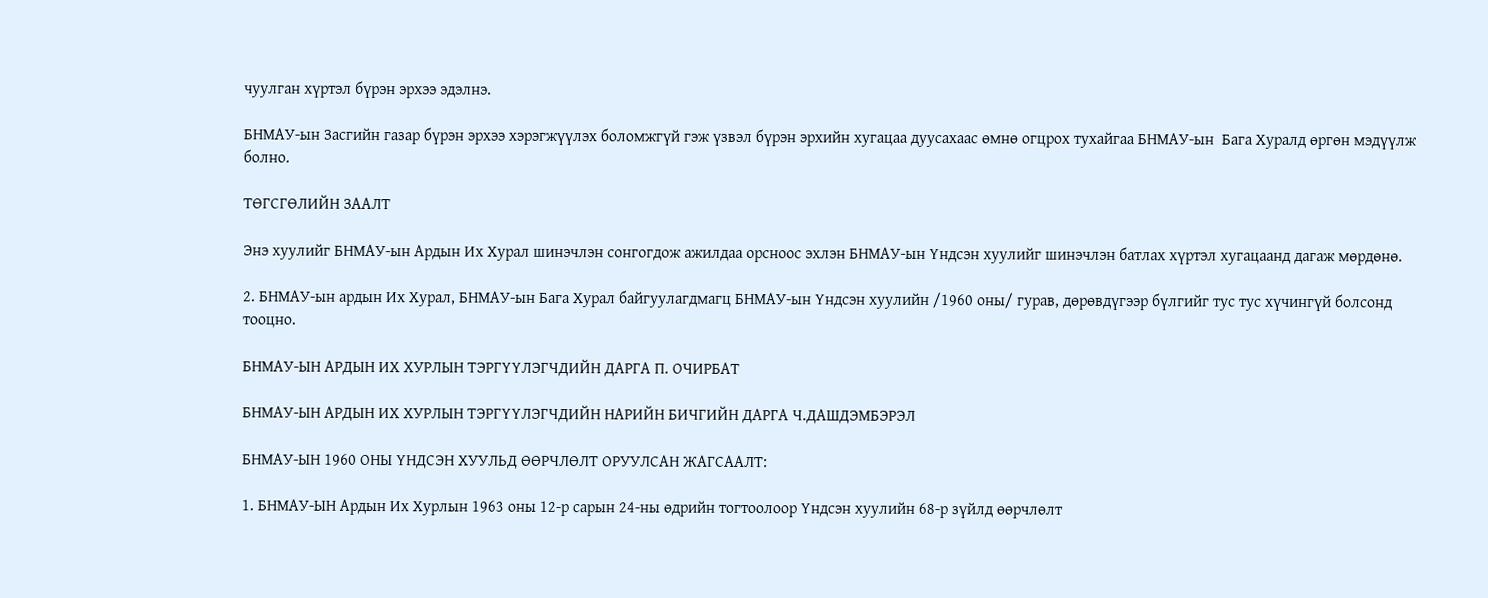чуулган хүртэл бүрэн эрхээ эдэлнэ.

БНМАУ-ын Засгийн газар бүрэн эрхээ хэрэгжүүлэх боломжгүй гэж үзвэл бүрэн эрхийн хугацаа дуусахаас өмнө огцрох тухайгаа БНМАУ-ын  Бага Хуралд өргөн мэдүүлж болно.

ТӨГСГӨЛИЙН ЗААЛТ

Энэ хуулийг БНМАУ-ын Ардын Их Хурал шинэчлэн сонгогдож ажилдаа орсноос эхлэн БНМАУ-ын Үндсэн хуулийг шинэчлэн батлах хүртэл хугацаанд дагаж мөрдөнө.

2. БНМАУ-ын ардын Их Хурал, БНМАУ-ын Бага Хурал байгуулагдмагц БНМАУ-ын Үндсэн хуулийн /1960 оны/ гурав, дөрөвдүгээр бүлгийг тус тус хүчингүй болсонд тооцно.

БНМАУ-ЫН АРДЫН ИХ ХУРЛЫН ТЭРГҮҮЛЭГЧДИЙН ДАРГА П. ОЧИРБАТ

БНМАУ-ЫН АРДЫН ИХ ХУРЛЫН ТЭРГҮҮЛЭГЧДИЙН НАРИЙН БИЧГИЙН ДАРГА Ч.ДАШДЭМБЭРЭЛ

БНМАУ-ЫН 1960 ОНЫ ҮНДСЭН ХУУЛЬД ӨӨРЧЛӨЛТ ОРУУЛСАН ЖАГСААЛТ:

1. БНМАУ-ЫН Ардын Их Хурлын 1963 оны 12-р сарын 24-ны өдрийн тогтоолоор Үндсэн хуулийн 68-р зүйлд өөрчлөлт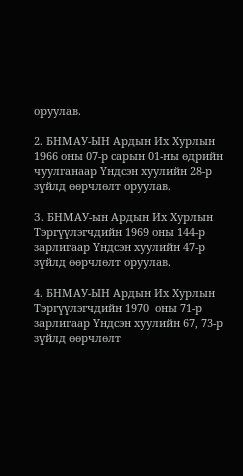оруулав.

2. БНМАУ-ЫН Ардын Их Хурлын 1966 оны 07-р сарын 01-ны өдрийн чуулганаар Үндсэн хуулийн 28-р зүйлд өөрчлөлт оруулав.

З. БНМАУ-ын Ардын Их Хурлын Тэргүүлэгчдийн 1969 оны 144-р зарлигаар Үндсэн хуулийн 47-р зүйлд өөрчлөлт оруулав.

4. БНМАУ-ЫН Ардын Их Хурлын Тэргүүлэгчдийн 1970  оны 71-р зарлигаар Үндсэн хуулийн 67, 73-р зүйлд өөрчлөлт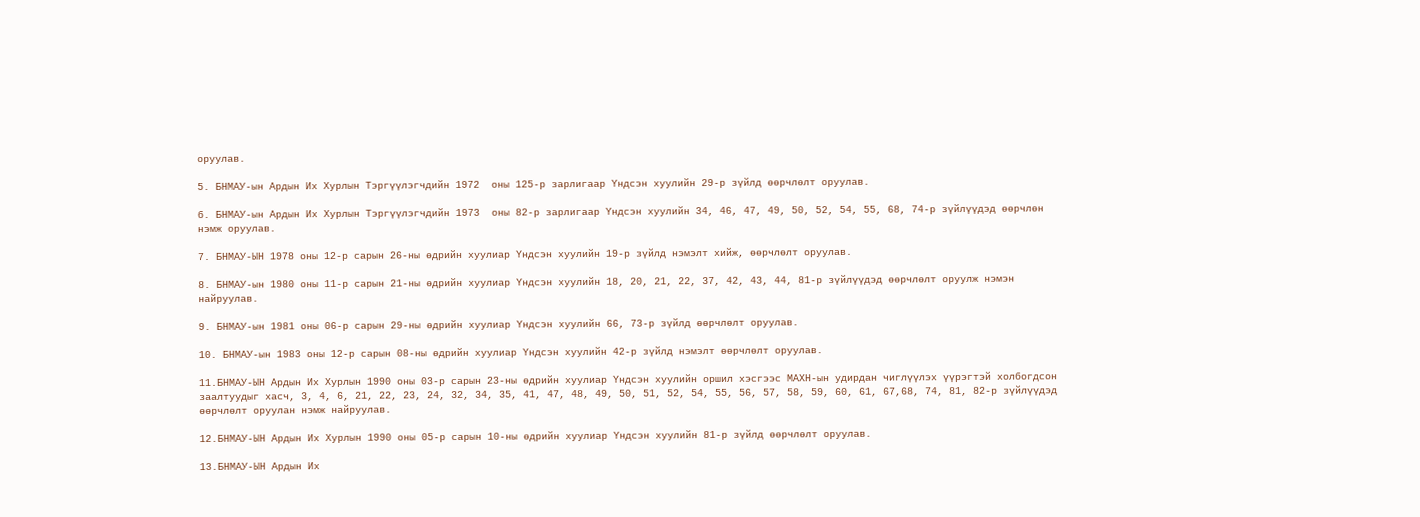оруулав.

5. БНМАУ-ын Ардын Их Хурлын Тэргүүлэгчдийн 1972  оны 125-р зарлигаар Үндсэн хуулийн 29-р зүйлд өөрчлөлт оруулав.

б. БНМАУ-ын Ардын Их Хурлын Тэргүүлэгчдийн 1973  оны 82-р зарлигаар Үндсэн хуулийн 34, 46, 47, 49, 50, 52, 54, 55, 68, 74-р зүйлүүдэд өөрчлөн нэмж оруулав.

7. БНМАУ-ЫН 1978 оны 12-р сарын 26-ны өдрийн хуулиар Үндсэн хуулийн 19-р зүйлд нэмэлт хийж, өөрчлөлт оруулав.

8. БНМАУ-ын 1980 оны 11-р сарын 21-ны өдрийн хуулиар Үндсэн хуулийн 18, 20, 21, 22, 37, 42, 43, 44, 81-р зүйлүүдэд өөрчлөлт оруулж нэмэн найруулав.

9. БНМАУ-ын 1981 оны 06-р сарын 29-ны өдрийн хуулиар Үндсэн хуулийн 66, 73-р зүйлд өөрчлөлт оруулав.

10. БНМАУ-ын 1983 оны 12-р сарын 08-ны өдрийн хуулиар Үндсэн хуулийн 42-р зүйлд нэмэлт өөрчлөлт оруулав.

11.БНМАУ-ЫН Ардын Их Хурлын 1990 оны 03-р сарын 23-ны өдрийн хуулиар Үндсэн хуулийн оршил хэсгээс МАХН-ын удирдан чиглүүлэх үүрэгтэй холбогдсон заалтуудыг хасч, 3, 4, 6, 21, 22, 23, 24, 32, 34, 35, 41, 47, 48, 49, 50, 51, 52, 54, 55, 56, 57, 58, 59, 60, 61, 67,68, 74, 81, 82-р зүйлүүдэд өөрчлөлт оруулан нэмж найруулав.

12.БНМАУ-ЫН Ардын Их Хурлын 1990 оны 05-р сарын 10-ны өдрийн хуулиар Үндсэн хуулийн 81-р зүйлд өөрчлөлт оруулав.

13.БНМАУ-ЫН Ардын Их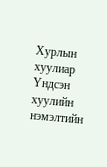Хурлын хуулиар Үндсэн хуулийн нэмэлтийн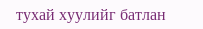тухай хуулийг батлан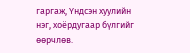гаргаж, Үндсэн хуулийн нэг, хоёрдугаар бүлгийг өөрчлөв.